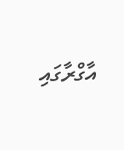އާގްރާގައި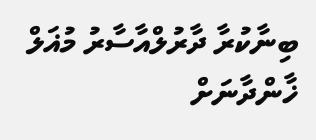ބިނާކުރާ ދާރުލްއާސާރު މުޣަލް ޚާންދާނަށް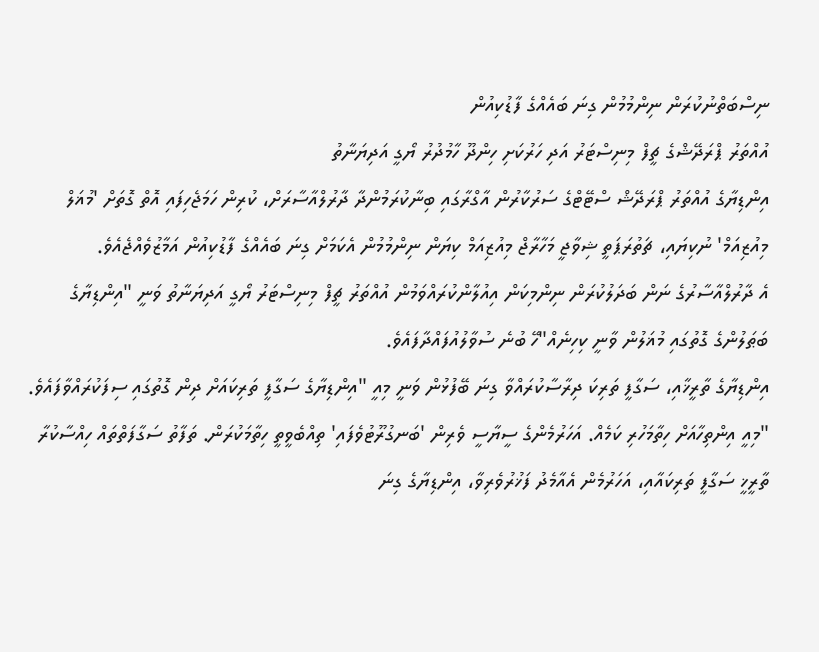ނިސްބަތްނުކުރަން ނިންމުމުން ގިނަ ބައެއްގެ ފާޑުކިއުން
އުއްތަރު ޕްރަދޭޝްގެ ޗީފް މިނިސްޓަރު އަދި ހަރުކަށި ހިންދޫ ހާމުދުރު ޔޯގީ އަދިޔަނާތު
އިންޑިޔާގެ އުއްތަރު ޕްރަދޭޝް ސްޓޭޓްގެ ސަރުކާރުން އާގްރާގައި ބިނާކުރަމުންދާ ދާރުލްއާސާރަށް، ކުރިން ހަމަޖެހިފައި އޮތް ގޮތަށް 'މުޣަލް މިއުޒިއަމް' ނުކިޔައި، ޗަތުރަޕަތީ ޝިވާޖީ މަހާރާޖް މިއުޒިއަމް ކިޔަން ނިންމުމުން އެކަމަށް ގިނަ ބައެއްގެ ފާޑުކިއުން އަމާޒުވެއްޖެއެވެ.
އެ ދާރުލްއާސާރުގެ ނަން ބަދަލުކުރަން ނިންމިކަން އިއުލާންކުރައްވަމުން އުއްތަރު ޗީފް މިނިސްޓަރު ޔޯގީ އަދިޔަނާތު ވަނީ "އިންޑިޔާގެ ބަޠަލުންގެ ގޮތުގައި މުޣަލުން ވާނީ ކިހިނެއް"ހޭ ބުނެ ސުވާލުއުފައްދާފައެވެ.
އިންޑިޔާގެ ތާރީޚާއި، ސަގާފީ ތަރިކަ ދިރާސާކުރައްވާ ގިނަ ބޭފުޅުން ވަނީ މިއީ "އިންޑިޔާގެ ސަގާފީ ތަރިކައަށް ދިން ގޮތުގައި ސިފަކުރައްވާފައެވެ.
"މިއީ އިންތިހާއަށް ހިތާމަހުރި ކަމެއް. އަހަރުމެންގެ ސީޔާސީ ވެރިން 'ބަނގުރޫޓުވެފައި' ތިއްބެވީތީ ހިތާމަކުރަން. ތަފާތު ސަގާފަތްތައް ހިއްސާކުރާ ތާރީޚީ ސަގާފީ ތަރިކައާއި، އަހަރުމެން އެއާމެދު ފަޚުރުވެރިވާ، އިންޑިޔާގެ ގިނަ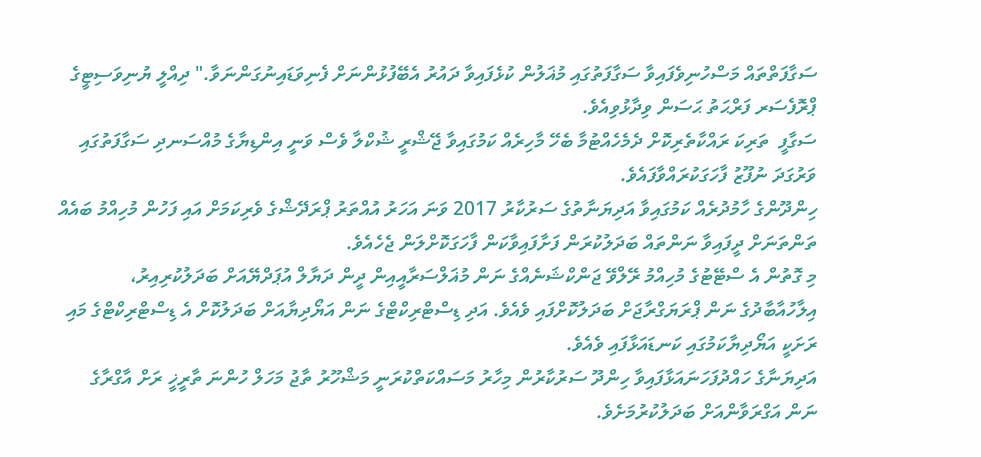ސަގާފަތްތައް މަސްހުނިވެފައިވާ ސަގާފަތުގައި މުޣަލުން ކުޅެފައިވާ ދައުރު އެބޭފުޅުންނަށް ފެނިވަޑައިނުގަންނަވާ." ދިއްލީ ޔުނިވަސިޓީގެ ޕްރޮފެސަރ ފަރްޙަތު ޙަސަން ވިދާޅުވިއެވެ.
ސަގާފީ  ތަރިކަ ރައްކާތެރިކޮށް ދެމެހެއްޓުމާ ބެހޭ މާހިރެއް ކަމުގައިވާ ޖޭޝްރީ ޝުކްލާ ވެސް ވަނީ އިންޑިޔާގެ މުއްސަނދި ސަގާފަތުގައި ވަރުގަދަ ނުފޫޒު ފާހަގަކުރައްވާފައެވެ.
ހިންދޫންގެ ހާމުދުރެއް ކަމުގައިވާ އަދިޔަނާތުގެ ސަރުކާރު 2017 ވަނަ އަހަރު އުއްތަރު ޕްރަދޭޝްގެ ވެރިކަމަށް އައި ފަހުން މުހިއްމު ބައެއް ތަންތަނަށް ދީފައިވާ ނަންތައް ބަދަލުކުރަން ފަށާފައިވާކަން ފާހަގަކޮށްލަން ޖެހެއެވެ.
މި ގޮތުން އެ ސްޓޭޓުގެ މުހިއްމު ރޭލްވޭ ޖަންކްޝަނެއްގެ ނަން މުޣަލްސަރާއީއިން ދީން ދަޔާލް އުޕަދްޔޭއަށް ބަދަލުކުރިއިރު، އިލާހުއާބާދުގެ ނަން ޕްރަޔަގްރާޖަށް ބަދަލުކޮށްފައި ވެއެވެ. އަދި ޑިސްޓްރިކްޓްގެ ނަން އަޔޯދިޔާއަށް ބަދަލުކޮށް އެ ޑިސްޓްރިކްޓްގެ މައި ރަށަކީ އަޔޯދިޔާކަމުގައި ކަނޑައަޅާފައި ވެއެވެ.
އަދިޔަނާގެ ހައްދުފަހަނައަޅާފައިވާ ހިންދޫ ސަރުކާރުން މިހާރު މަސައްކަތްކުރަނީ މަޝްހޫރު ތާޖު މަހަލް ހުންނަ ތާރީޚީ ރަށް އާގްރާގެ ނަން އަގްރަވާންއަށް ބަދަލުކުރުމަށެވެ.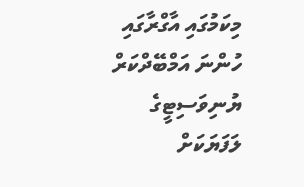މިކަމުގައި އާގްރާގައި ހުންނަ އަމްބޭދްކަރް ޔުނިވަސިޓީގެ ލަފަޔަކަށް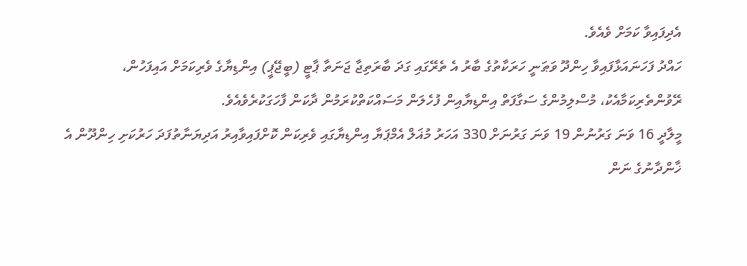އެދިފައިވާ ކަމަށް ވެއެވެ.
ހައްދު ފަހަނައަޅާފައިވާ ހިންދޫ ވަޠަނީ ހަރަކާތުގެ ބާރު އެ ތެރޭގައި ގަދަ ބާރަތިޖާ ޖަނަތާ ޕާޓީ (ބީޖޭޕީ) އިންޑިޔާގެ ވެރިކަމަށް އައިފަހުން، ރޭވުންތެރިކަމާއެކު، މުސްލިމުންގެ ސަގާފަތް އިންޑިޔާއިން ފުހެލަން މަސައްކަތްކުރަމުން ދާކަން ފާހަގަކުރެވެއެވެ.
މީލާދީ 16 ވަނަ ގަރުނުން 19 ވަނަ ގަރުނަށް 330 އަހަރު މުޣަލް އެމްޕަޔާ އިންޑިޔާގައި ވެރިކަން ކޮށްފައިވާއިރު އަދިޔަނާތުފަދަ ހަރުކަށި ހިންދޫން އެ ޚާންދާނުގެ ނަން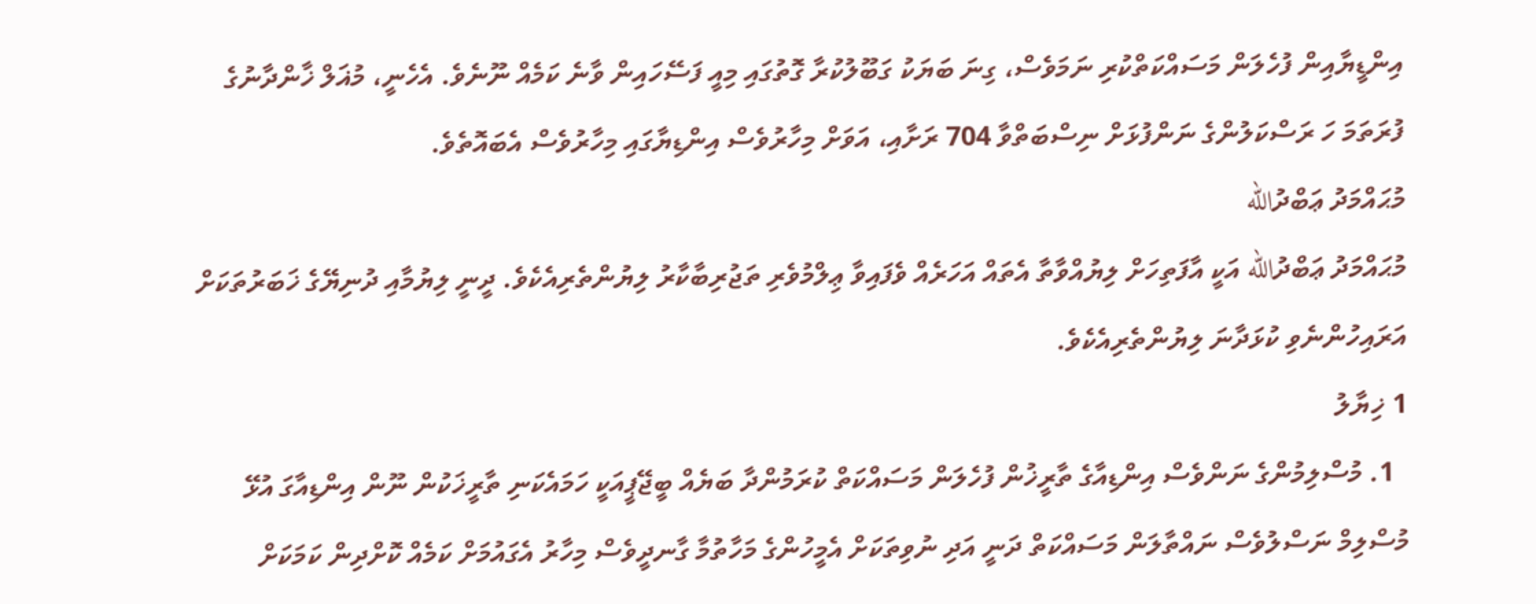އިންޑީޔާއިން ފުހެލަން މަސައްކަތްކުރި ނަމަވެސް، ގިނަ ބަޔަކު ގަބޫލުކުރާ ގޮތުގައި މިއީ ފަސޭހައިން ވާނެ ކަމެއް ނޫނެވެ. އެހެނީ، މުޣަލް ޚާންދާނުގެ ފުރަތަމަ ހަ ރަސްކަލުންގެ ނަންފުޅަށް ނިސްބަތްވާ 704 ރަށާއި، އަވަށް މިހާރުވެސް އިންޑިޔާގައި މިހާރުވެސް އެބައޮތެވެ.
މުޙައްމަދު ޢަބްދުالله
މުޙައްމަދު ޢަބްދުالله އަކީ އާފަތިހަށް ލިޔުއްވާތާ އެތައް އަހަރެއް ވެފައިވާ ޢިލްމުވެރި ތަޖުރިބާކާރު ލިޔުންތެރިއެކެވެ. ދީނީ ލިޔުމާއި ދުނިޔޭގެ ޚަބަރުތަކަށް އަރައިހުންނެވި ކުޅަދާނަ ލިޔުންތެރިއެކެވެ.
1 ޚިޔާލު
  1. މުސްލިމުންގެ ނަންވެސް އިންޑިއާގެ ތާރީޚުން ފުހެލަން މަސައްކަތް ކުރަމުންދާ ބަޔެއް ބީޖޭޕީއަކީ ހަމައެކަނި ތާރީޚަކުން ނޫން އިންޑިއާގަ އުޅޭ މުސްލިމް ނަސްލުވެސް ނައްތާލަން މަސައްކަތް ދަނީ އަދި ނުވިތަކަށް އެމީހުންގެ މަހާތުމާ ގާނދީވެސް މިހާރު އެގައުމަށް ކަމެއް ކޮށްދިން ކަމަކަށް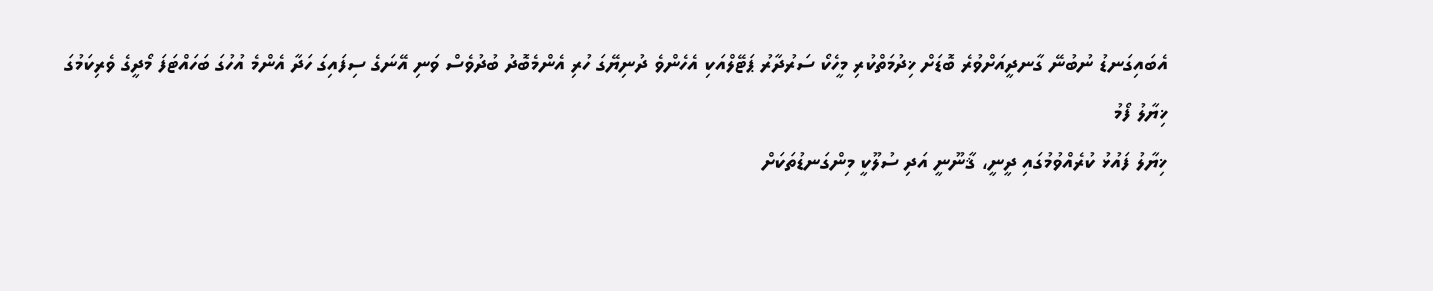އެބައިގަނޑު ނުބުނޭ ގާނދީއަށްވުރެ ބޮޑަށް ޚިދުމަތްކުރި މީހެކޯ ސަރުދާރު ޕަޓޭލްއަކި އެހެންވެ ދުނިޔޭގަ ހުރި އެންމެބޮދު ބުދުވެސް ވަނި އޭނަގެ ސިފައިގަ ހަދާ އެންމެ އުހުގަ ބަހައްޓަފަ މޯދީގެ ވެރިކަމުގަ
ޚިޔާލު ފޯމު
ޚިޔާލު ފައުޅު ކުރެއްވުމުގައި ދީނީ، ޤާނޫނީ އަދި ސުލޫކީ މިންގަނޑުތަކަށް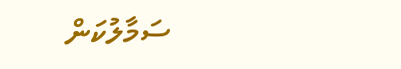ސަމާލުކަން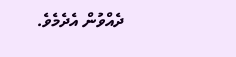ދެއްވުން އެދެމެވެ.